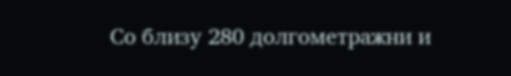Со близу 280 долгометражни и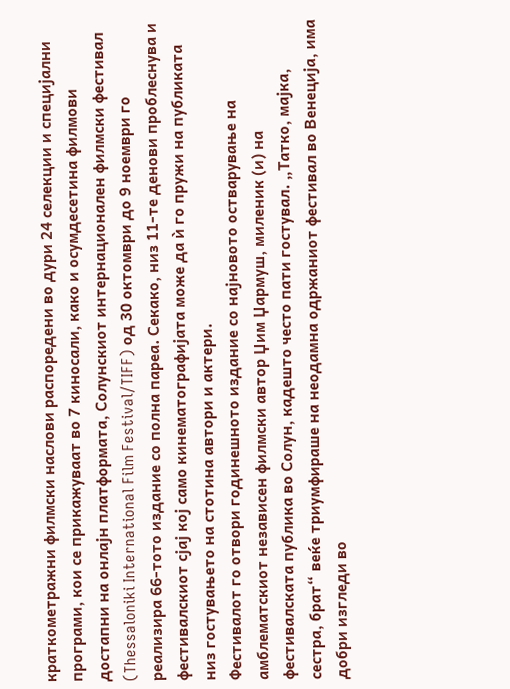краткометражни филмски наслови распоредени во дури 24 селекции и специјални програми, кои се прикажуваат во 7 киносали, како и осумдесетина филмови достапни на онлајн платформата, Солунскиот интернационален филмски фестивал (Thessaloniki International Film Festival/TIFF) од 30 октомври до 9 ноември го реализира 66-тото издание со полна пареа. Секако, низ 11-те денови проблеснува и фестивалскиот сјај кој само кинематографијата може да ѝ го пружи на публиката низ гостувањето на стотина автори и актери.
Фестивалот го отвори годинешното издание со најновото остварување на амблематскиот независен филмски автор Џим Џармуш, миленик (и) на фестивалската публика во Солун, кадешто често пати гостувал. „Татко, мајка, сестра, брат“ веќе триумфираше на неодамна одржаниот фестивал во Венеција, има добри изгледи во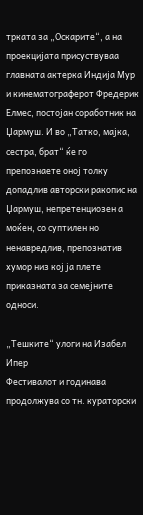трката за „Оскарите“, а на проекцијата присуствуваа главната актерка Индија Мур и кинематограферот Фредерик Елмес, постојан соработник на Џармуш. И во „Татко, мајка, сестра, брат“ ќе го препознаете оној толку допадлив авторски ракопис на Џармуш, непретенциозен а моќен, со суптилен но ненавредлив, препознатив хумор низ кој ја плете приказната за семејните односи.

„Тешките“ улоги на Изабел Ипер
Фестивалот и годинава продолжува со тн. кураторски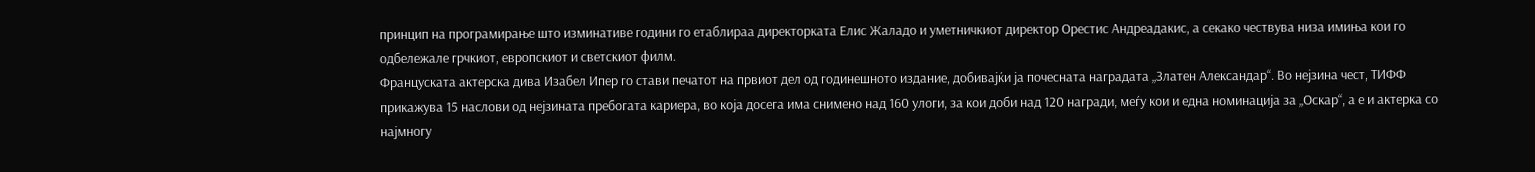принцип на програмирање што изминативе години го етаблираа директорката Елис Жаладо и уметничкиот директор Орестис Андреадакис, а секако чествува низа имиња кои го одбележале грчкиот, европскиот и светскиот филм.
Француската актерска дива Изабел Ипер го стави печатот на првиот дел од годинешното издание, добивајќи ја почесната наградата „Златен Александар“. Во нејзина чест, ТИФФ прикажува 15 наслови од нејзината пребогата кариера, во која досега има снимено над 160 улоги, за кои доби над 120 награди, меѓу кои и една номинација за „Оскар“, а е и актерка со најмногу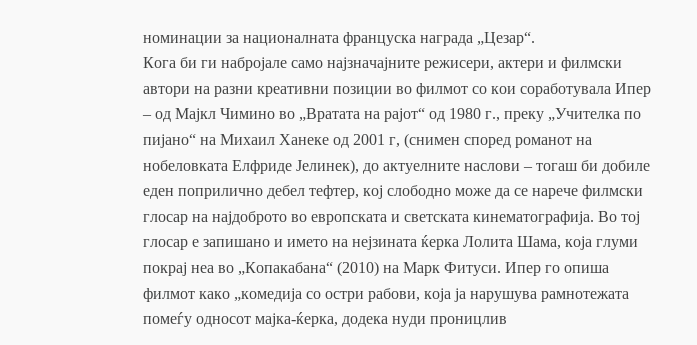номинации за националната француска награда „Цезар“.
Кога би ги набројале само најзначајните режисери, актери и филмски автори на разни креативни позиции во филмот со кои соработувала Ипер – од Мајкл Чимино во „Вратата на рајот“ од 1980 г., преку „Учителка по пијано“ на Михаил Ханеке од 2001 г, (снимен според романот на нобеловката Елфриде Јелинек), до актуелните наслови – тогаш би добиле еден поприлично дебел тефтер, кој слободно може да се нарече филмски глосар на најдоброто во европската и светската кинематографија. Во тој глосар е запишано и името на нејзината ќерка Лолита Шама, која глуми покрај неа во „Копакабана“ (2010) на Марк Фитуси. Ипер го опиша филмот како „комедија со остри рабови, која ја нарушува рамнотежата помеѓу односот мајка-ќерка, додека нуди проницлив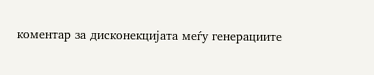коментар за дисконекцијата меѓу генерациите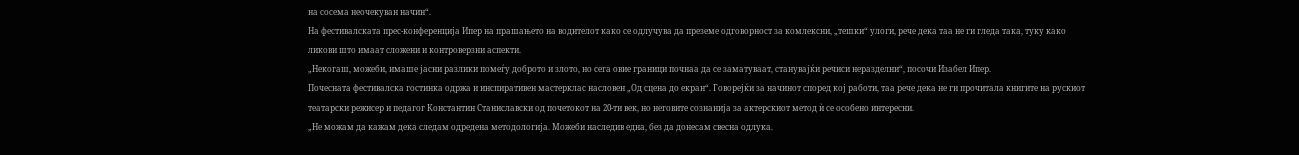на сосема неочекуван начин“.
На фестивалската прес-конференција Ипер на прашањето на водителот како се одлучува да преземе одговорност за комлексни, „тешки“ улоги, рече дека таа не ги гледа така, туку како ликови што имаат сложени и контроверзни аспекти.
„Некогаш, можеби, имаше јасни разлики помеѓу доброто и злото, но сега овие граници почнаа да се заматуваат, станувајќи речиси неразделни“, посочи Изабел Ипер.
Почесната фестивалска гостинка одржа и инспиративен мастерклас насловен „Од сцена до екран“. Говорејќи за начинот според кој работи, таа рече дека не ги прочитала книгите на рускиот театарски режисер и педагог Константин Станиславски од почетокот на 20-ти век, но неговите сознанија за актерскиот метод ѝ се особено интересни.
„Не можам да кажам дека следам одредена методологија. Можеби наследив една, без да донесам свесна одлука.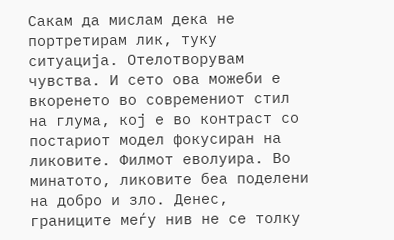Сакам да мислам дека не портретирам лик, туку ситуација. Отелотворувам чувства. И сето ова можеби е вкоренето во современиот стил на глума, кој е во контраст со постариот модел фокусиран на ликовите. Филмот еволуира. Во минатото, ликовите беа поделени на добро и зло. Денес, границите меѓу нив не се толку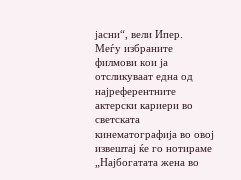јасни“, вели Ипер.
Меѓу избраните филмови кои ја отсликуваат една од најреферентните актерски кариери во светската кинематографија во овој извештај ќе го нотираме „Најбогатата жена во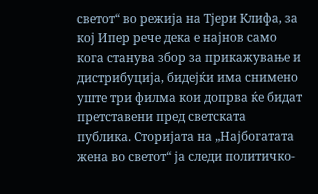светот“ во режија на Тјери Клифа, за кој Ипер рече дека е најнов само кога станува збор за прикажување и дистрибуција, бидејќи има снимено уште три филма кои допрва ќе бидат претставени пред светската публика. Сторијата на „Најбогатата жена во светот“ ја следи политичко-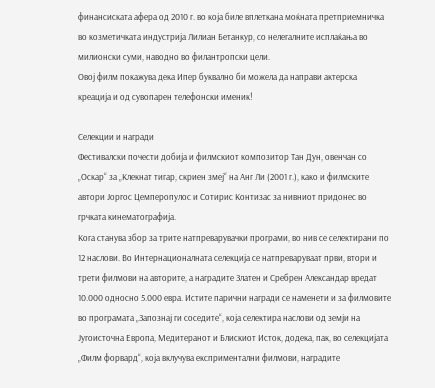финансиската афера од 2010 г. во која биле вплеткана моќната претприемничка во козметичката индустрија Лилиан Бетанкур, со нелегалните исплаќања во милионски суми, наводно во филантропски цели.
Овој филм покажува дека Ипер буквално би можела да направи актерска креација и од сувопарен телефонски именик!

Селекции и награди
Фестивалски почести добија и филмскиот композитор Тан Дун, овенчан со „Оскар“ за „Клекнат тигар, скриен змеј“ на Анг Ли (2001 г.), како и филмските автори Јоргос Цемперопулос и Сотирис Контизас за нивниот придонес во грчката кинематографија.
Кога станува збор за трите натпреварувачки програми, во нив се селектирани по 12 наслови. Во Интернационалната селекција се натпреваруваат први, втори и трети филмови на авторите, а наградите Златен и Сребрен Александар вредат 10.000 односно 5.000 евра. Истите парични награди се наменети и за филмовите во програмата „Запознај ги соседите“, која селектира наслови од земји на Југоисточна Европа, Медитеранот и Блискиот Исток, додека, пак, во селекцијата „Филм форвард“, која вклучува експриментални филмови, наградите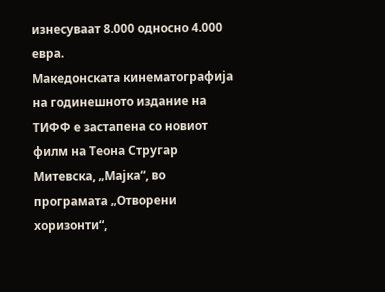изнесуваат 8.000 односно 4.000 евра.
Македонската кинематографија на годинешното издание на ТИФФ е застапена со новиот филм на Теона Стругар Митевска, „Мајка“, во програмата „Отворени хоризонти“,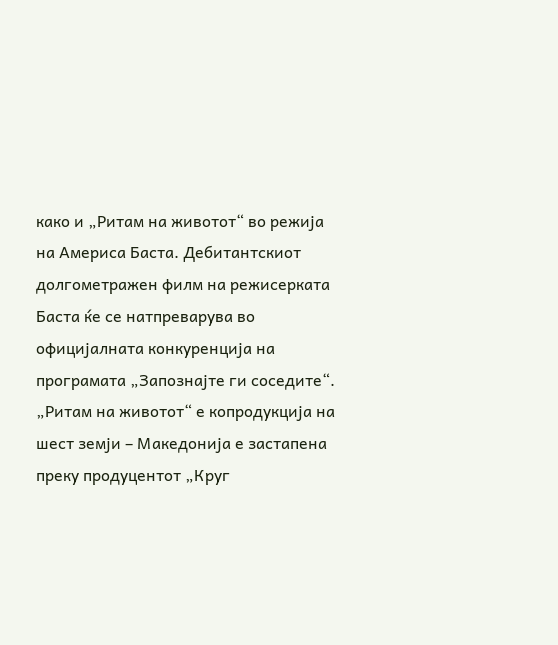како и „Ритам на животот“ во режија на Америса Баста. Дебитантскиот долгометражен филм на режисерката Баста ќе се натпреварува во официјалната конкуренција на програмата „Запознајте ги соседите“. „Ритам на животот“ е копродукција на шест земји – Македонија е застапена преку продуцентот „Круг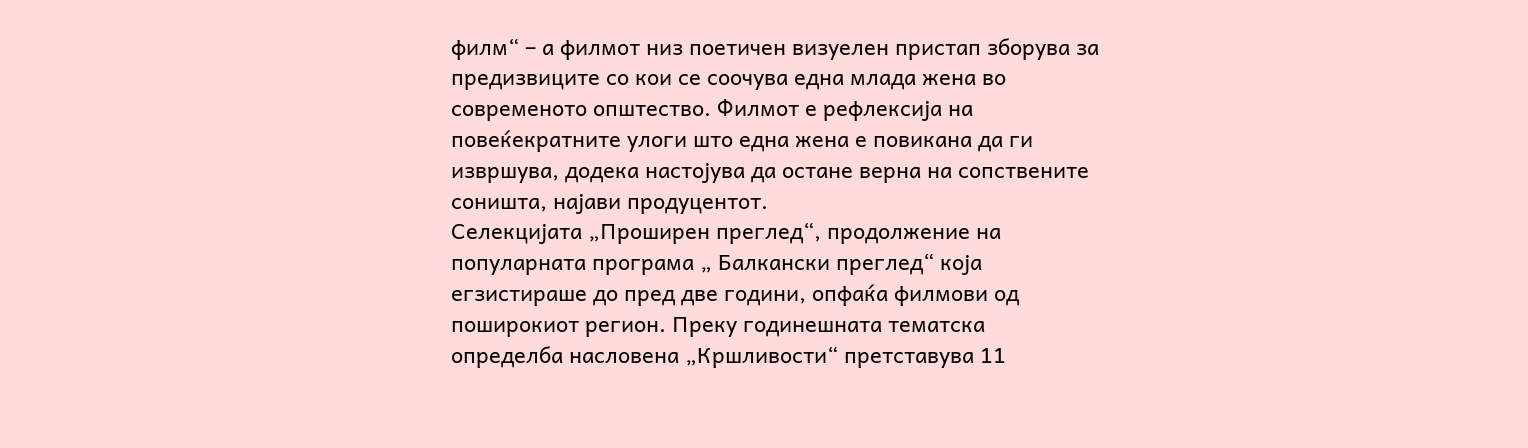филм“ – а филмот низ поетичен визуелен пристап зборува за предизвиците со кои се соочува една млада жена во современото општество. Филмот е рефлексија на повеќекратните улоги што една жена е повикана да ги извршува, додека настојува да остане верна на сопствените соништа, најави продуцентот.
Селекцијата „Проширен преглед“, продолжение на популарната програма „ Балкански преглед“ која егзистираше до пред две години, опфаќа филмови од поширокиот регион. Преку годинешната тематска определба насловена „Кршливости“ претставува 11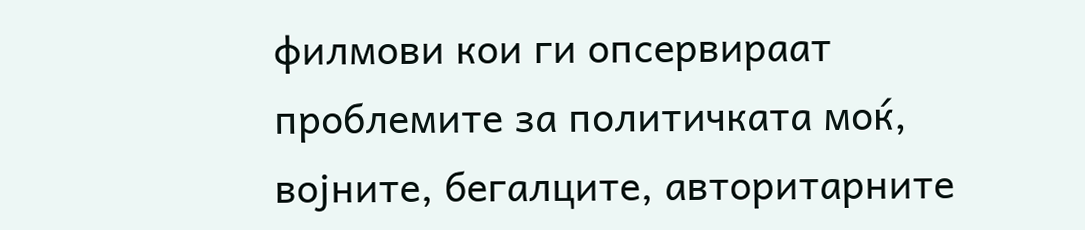филмови кои ги опсервираат проблемите за политичката моќ, војните, бегалците, авторитарните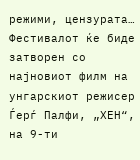режими, цензурата…
Фестивалот ќе биде затворен со најновиот филм на унгарскиот режисер Ѓерѓ Палфи, „ХЕН“, на 9-ти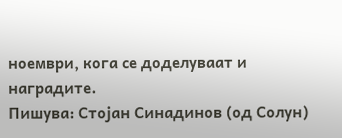ноември, кога се доделуваат и наградите.
Пишува: Стојан Синадинов (од Солун)